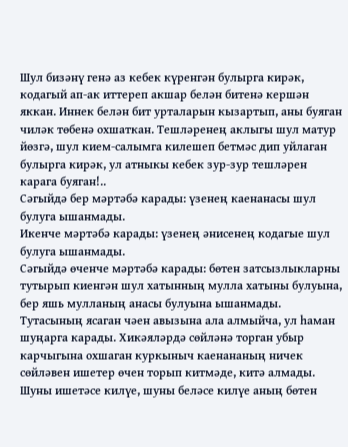Шул бизәнү генә аз кебек күренгән булырга кирәк, кодагый ап-ак иттереп акшар белән битенә кершән яккан. Иннек белән бит урталарын кызартып, аны буяган чиләк төбенә охшаткан. Тешләренең аклыгы шул матур йөзгә, шул кием-салымга килешеп бетмәс дип уйлаган булырга кирәк, ул атныкы кебек зур-зур тешләрен карага буяган!..
Сәгыйдә бер мәртәбә карады: үзенең каенанасы шул булуга ышанмады.
Икенче мәртәбә карады: үзенең әнисенең кодагые шул булуга ышанмады.
Сәгыйдә өченче мәртәбә карады: бөтен затсызлыкларны тутырып киенгән шул хатынның мулла хатыны булуына, бер яшь мулланың анасы булуына ышанмады.
Тутасының ясаган чәен авызына ала алмыйча, ул һаман шуңарга карады. Хикәяләрдә сөйләнә торган убыр карчыгына охшаган куркыныч каенананың ничек сөйләвен ишетер өчен торып китмәде, китә алмады. Шуны ишетәсе килүе, шуны беләсе килүе аның бөтен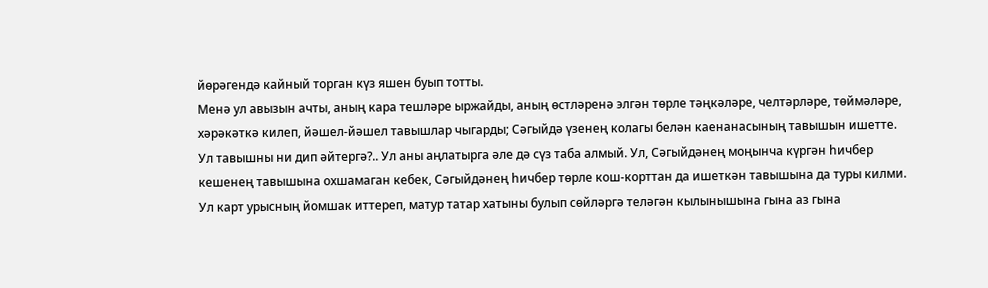йөрәгендә кайный торган күз яшен буып тотты.
Менә ул авызын ачты, аның кара тешләре ыржайды, аның өстләренә элгән төрле тәңкәләре, челтәрләре, төймәләре, хәрәкәткә килеп, йәшел-йәшел тавышлар чыгарды; Сәгыйдә үзенең колагы белән каенанасының тавышын ишетте. Ул тавышны ни дип әйтергә?.. Ул аны аңлатырга әле дә сүз таба алмый. Ул, Сәгыйдәнең моңынча күргән һичбер кешенең тавышына охшамаган кебек, Сәгыйдәнең һичбер төрле кош-корттан да ишеткән тавышына да туры килми. Ул карт урысның йомшак иттереп, матур татар хатыны булып сөйләргә теләгән кылынышына гына аз гына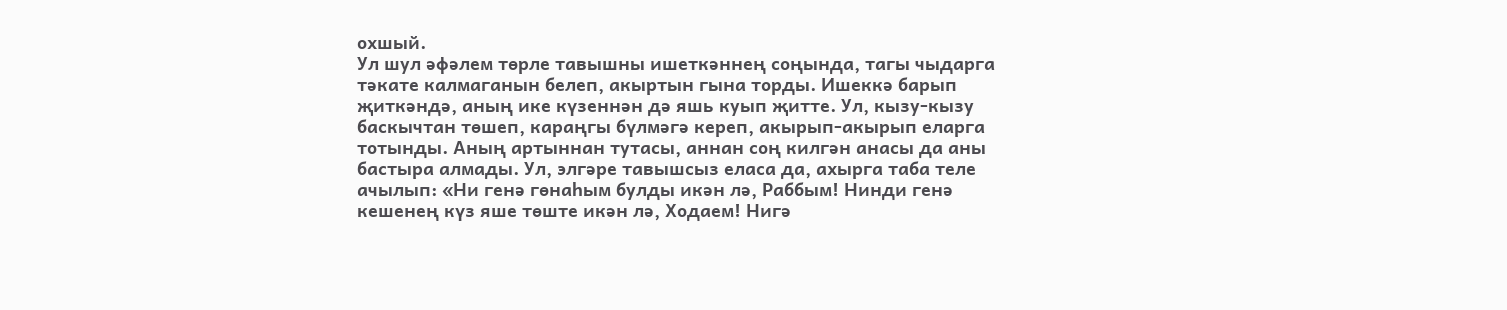охшый.
Ул шул әфәлем төрле тавышны ишеткәннең соңында, тагы чыдарга тәкате калмаганын белеп, акыртын гына торды. Ишеккә барып җиткәндә, аның ике күзеннән дә яшь куып җитте. Ул, кызу-кызу баскычтан төшеп, караңгы бүлмәгә кереп, акырып-акырып еларга тотынды. Аның артыннан тутасы, аннан соң килгән анасы да аны бастыра алмады. Ул, элгәре тавышсыз еласа да, ахырга таба теле ачылып: «Ни генә гөнаһым булды икән лә, Раббым! Нинди генә кешенең күз яше төште икән лә, Ходаем! Нигә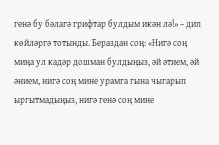генә бу бәлагә грифтар булдым икән лә!» – дип көйләргә тотынды. Бераздан соң: «Нигә соң миңа ул кадәр дошман булдыңыз, әй әтием, әй әнием, нигә соң мине урамга гына чыгарып ыргытмадыңыз, нигә генә соң мине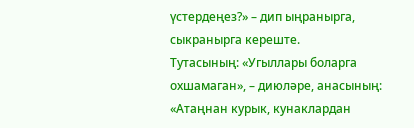үстердеңез?» – дип ыңранырга, сыкранырга кереште.
Тутасының: «Угыллары боларга охшамаган», – диюләре, анасының: «Атаңнан курык, кунаклардан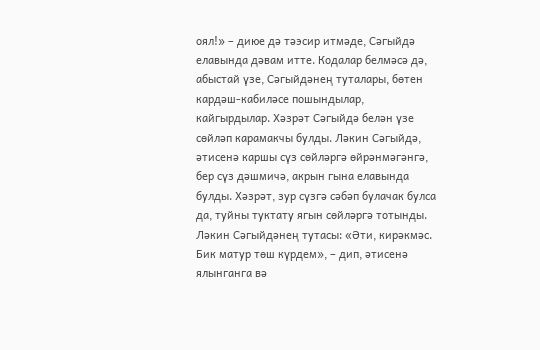оял!» – диюе дә тәэсир итмәде, Сәгыйдә елавында дәвам итте. Кодалар белмәсә дә, абыстай үзе, Сәгыйдәнең туталары, бөтен кардәш-кабиләсе пошындылар, кайгырдылар. Хәзрәт Сәгыйдә белән үзе сөйләп карамакчы булды. Ләкин Сәгыйдә, әтисенә каршы сүз сөйләргә өйрәнмәгәнгә, бер сүз дәшмичә, акрын гына елавында булды. Хәзрәт, зур сүзгә сәбәп булачак булса да, туйны туктату ягын сөйләргә тотынды. Ләкин Сәгыйдәнең тутасы: «Әти, кирәкмәс. Бик матур төш күрдем», – дип, әтисенә ялынганга вә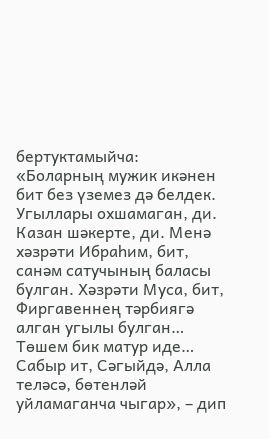бертуктамыйча: «Боларның мужик икәнен бит без үземез дә белдек. Угыллары охшамаган, ди. Казан шәкерте, ди. Менә хәзрәти Ибраһим, бит, санәм сатучының баласы булган. Хәзрәти Муса, бит, Фиргавеннең тәрбиягә алган угылы булган… Төшем бик матур иде… Сабыр ит, Сәгыйдә, Алла теләсә, бөтенләй уйламаганча чыгар», – дип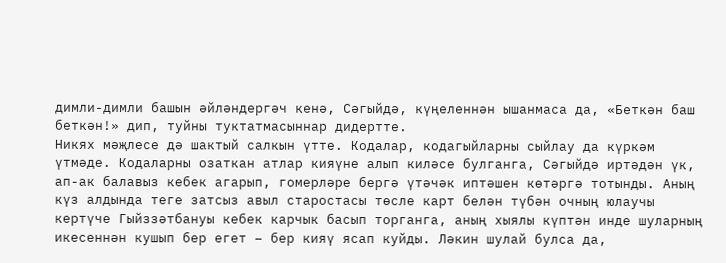димли-димли башын әйләндергәч кенә, Сәгыйдә, күңеленнән ышанмаса да, «Беткән баш беткән!» дип, туйны туктатмасыннар дидертте.
Никях мәҗлесе дә шактый салкын үтте. Кодалар, кодагыйларны сыйлау да күркәм үтмәде. Кодаларны озаткан атлар кияүне алып киләсе булганга, Сәгыйдә иртәдән үк, ап-ак балавыз кебек агарып, гомерләре бергә үтәчәк иптәшен көтәргә тотынды. Аның күз алдында теге затсыз авыл старостасы төсле карт белән түбән очның юлаучы кертүче Гыйззәтбануы кебек карчык басып торганга, аның хыялы күптән инде шуларның икесеннән кушып бер егет – бер кияү ясап куйды. Ләкин шулай булса да,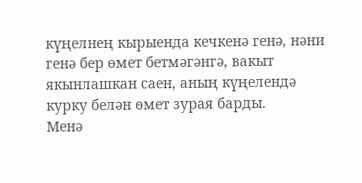күңелнең кырыенда кечкенә генә, нәни генә бер өмет бетмәгәнгә, вакыт якынлашкан саен, аның күңелендә курку белән өмет зурая барды.
Менә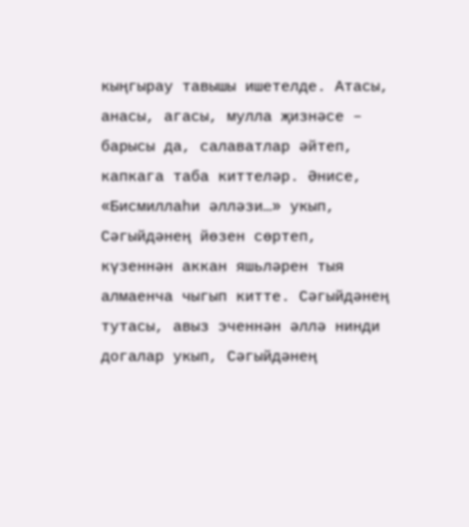кыңгырау тавышы ишетелде. Атасы, анасы, агасы, мулла җизнәсе – барысы да, салаватлар әйтеп, капкага таба киттеләр. Әнисе, «Бисмиллаһи әлләзи…» укып, Сәгыйдәнең йөзен сөртеп, күзеннән аккан яшьләрен тыя алмаенча чыгып китте. Сәгыйдәнең тутасы, авыз эченнән әллә нинди догалар укып, Сәгыйдәнең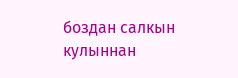боздан салкын кулыннан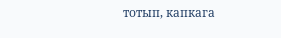тотып, капкага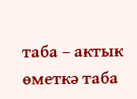таба – актык өметкә таба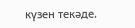күзен текәде.